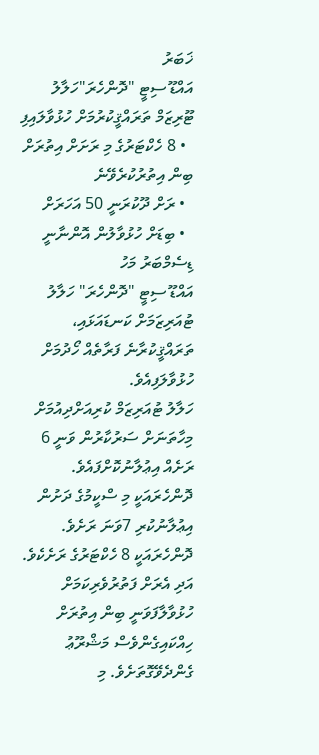ޚަބަރު
އައްޑޫ ސިޓީ "ދޮންހެރަ"ހަލާލު ޓޫރިޒަމް ތަރައްޤީކުރުމަށް ހުޅުވާލައިފި
  • 8 ހެކްޓަރުގެ މި ރަށަށް އިތުރަށް ބިން އިތުރުކުރެވޭނެ
  • ރަށް ދޫކުރަނީ 50 އަހަރަށް
  • ބިޑަށް ހުޅުވާލުން އޮންނާނީ ޑިސެމްބަރު މަހު
އައްޑޫ ސިޓީ "ދޮންހެރަ" ހަލާލު ޓުއަރިޒަމަށް ކަނޑައަޅައި، ތަރައްޤީކުރާނެ ފަރާތެއް ހޯދުމަށް ހުޅުވާލަފިއެވެ.
ހަލާލު ޓުއަރިޒަމް ކުރިއަށްދިއުމަށް މިހާތަނަށް ސަރުކާރުން ވަނީ 6 ރަށެއް އިޢުލާނުކޮށްފައެވެ. ދޮންހެރައަކީ މި ސްކީމުގެ ދަށުން އިޢުލާނުކުރި 7ވަނަ ރަށެވެ.
ދޮންހެރައަކީ 8 ހެކްޓަރުގެ ރަށެކެވެ. އަދި އެރަށް ފަތުރުވެރިކަމަށް ހުޅުވާލާފަވަނީ ބިން އިތުރަށް ހިއްކައިގެންވެސް މަޝްރޫޢު ގެންދެވޭގޮތަށެވެ. މި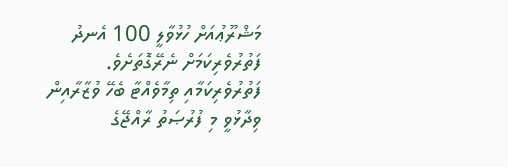މަޝްރޫޢުއަށް ހުޅުވާލީ 100 އެނދު ފަތުރުވެރިކަމަށް ނެރޭގޮތަށެވެ.
ފަތުރުވެރިކަމާއި ތިމާވެއްޓާ ބެހޭ ވުޒާރާއިން ވިދާޅުވީ މި ފުރުޞަތު ރާއްޖޭގެ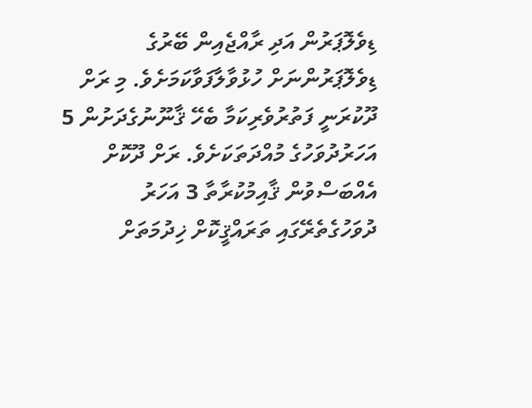ޑިވެލޮޕަރުން އަދި ރާއްޖެއިން ބޭރުގެ ޑިވެލޮޕަރުންނަށް ހުޅުވާލާފަވާކަމަށެވެ. މި ރަށް ދޫކުރަނީ ފަތުރުވެރިކަމާ ބެހޭ ޤާނޫނުގެދަށުން 5 އަހަރުދުވަހުގެ މުއްދަތަކަށެވެ. ރަށް ދޫކޮށް އެއްބަސްވުން ޤާއިމުކުރާތާ 3 އަހަރު ދުވަހުގެތެރޭގައި ތަރައްޤީކޮށް ޚިދުމަތަށް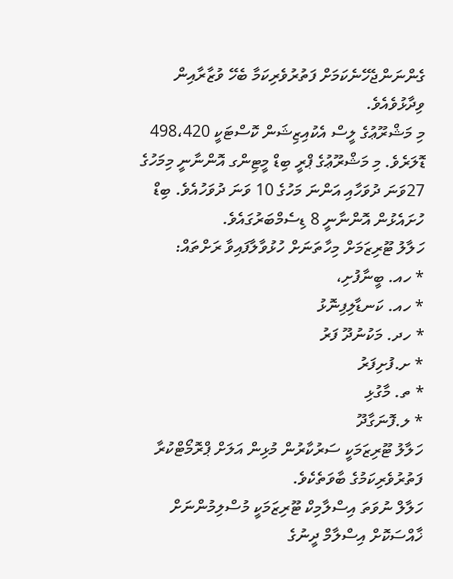ގެންނަންޖެހޭނެކަމަށް ފަތުރުވެރިކަމާ ބެހޭ ވުޒާރާއިން ވިދާޅުވެއެވެ.
މި މަޝްރޫޢުގެ ލީސް އެކުއިޒިޝަން ކޮސްޓަކީ 498،420 ޑޮލަރެވެ. މި މަޝްރޫޢުގެ ޕްރީ ބިޑް މީޓިންގ އޮންނާނީ މިމަހުގެ 27ވަނަ ދުވަހާއި އަންނަ މަހުގެ 10 ވަނަ ދުވަހުއެވެ. ބިޑް ހުށައެޅުން އޮންނާނީ 8 ޑިސެމްބަރުގައެވެ.
ހަލާލު ޓޫރިޒަމަށް މިހާތަނަށް ހުޅުވާލާފައިވާ ރަށްތައް:
* ހއ. ބީނާފުށި،
* ހއ. ކަނޑާލިފިނޮޅު
* ހދ. މަކުނުދޫ ފަރު
* ށ.ފުށިފަރު
* ތ. މާގުޅި
* ލ.ފޮނަގާދޫ
ހަލާލު ޓޫރިޒަމަކީ ސަރުކާރުން މުޅިން އަލަށް ޕްރޮމޯޓްކުރާ ފަތުރުވެރިކަމުގެ ބާވަތެކެވެ.
ހަލާލް ނުވަތަ އިސްލާމިކް ޓޫރިޒަމަކީ މުސްލިމުންނަށް ޚާއްސަކޮށް އިސްލާމް ދީނުގެ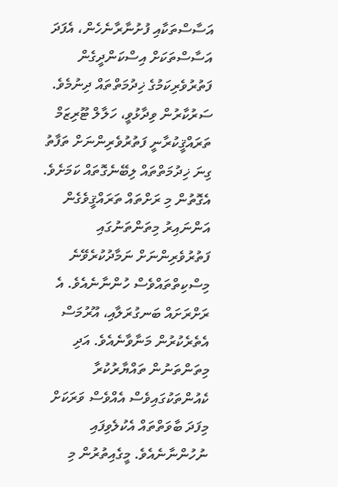އަސާސްތަކާއި ފުށުނާރާނެހެން، އެފަދަ އަސާސްތަކަށް އިސްކަންދީގެން ފަތުރުވެރިކަމުގެ ޚިދުމަތްތައް ދިނުމެވެ. ސަރުކާރުން ވިދާޅުވީ، ހަލާލް ޓޫރިޒަމް ތަރައްޤީކުރާނީ ފަތުރުވެރިންނަށް ތަފާތު ގިނަ ޚިދުމަތްތައް ލިބޭނެގޮތައް ކަމަށެވެ. އެގޮތުން މި ރަށްތައް ތަރައްޤީވެގެން އަންނައިރު މިތަންތަނުގައި ފަތުރުވެރިންނަށް ނަމާދުކުރެވޭނެ މިސްކިތްތައްވެސް ހުންނާނެއެވެ. އެ ރަށްރަށައް ބަނގުރަލާއި، އޫރުމަސް އެތެރެކުރުން މަނާވާނެއެވެ. އަދި މިތަންތަނުން ތައްޔާރުކުރާ ކެއުންތަކުގައިވެސް އެއްވެސް ވަރަކަށް މިފަދަ ބާވަތްތައް އެކުލެވިފައި ނުހުންނާނެއެވެ. މީގެއިތުރުން މި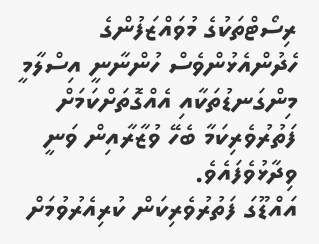ރިސޯޓްތަކުގެ މުވައްޒަފުންގެ ހެދުންއެޅުންވެސް ހުންނާނީ އިސްލާމީ މިންގަނޑުތަކާއި އެއްގޮތަށްކަމަށް ފަތުރުވެރިކަމާ ބެހޭ ވުޒާރާއިން ވަނީ ވިދާޅުވެފައެވެ.
އައްޑޫގަ ފަތުރުވެރިކަން ކުރިއެރުވުމަށް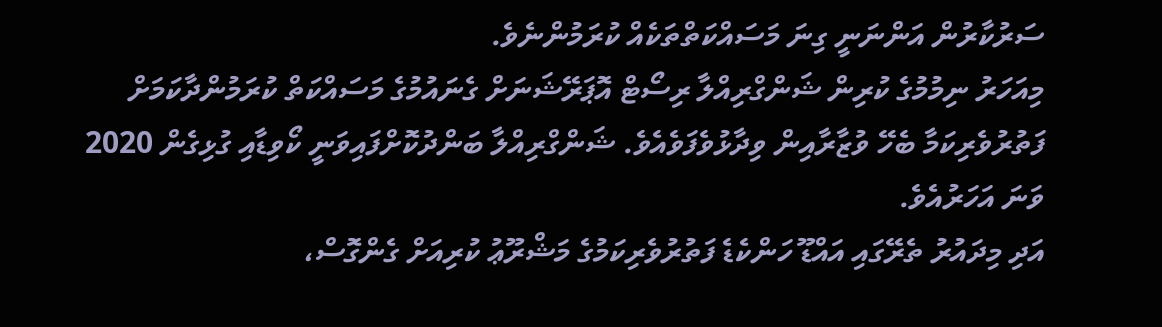ސަރުކާރުން އަންނަނީ ގިނަ މަސައްކަތްތަކެއް ކުރަމުންނެވެ.
މިއަހަރު ނިމުމުގެ ކުރިން ޝަންގްރިއްލާ ރިސޯޓް އޮޕަރޭޝަނަށް ގެނައުމުގެ މަސައްކަތް ކުރަމުންދާކަމަށް ފަތުރުވެރިކަމާ ބެހޭ ވުޒާރާއިން ވިދާޅުވެފަވެއެވެ. ޝަންގްރިއްލާ ބަންދުކޮށްފައިވަނީ ކޯވިޑާއި ގުޅިގެން 2020 ވަނަ އަހަރުއެވެ.
އަދި މިދައުރު ތެރޭގައި އައްޑޫ ހަންކެޑެ ފަތުރުވެރިކަމުގެ މަޝްރޫޢު ކުރިއަށް ގެންގޮސް،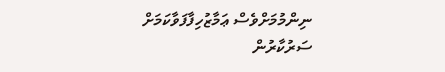ނިންމުމަށްވެސް ޢަމާޒުހިފާފަވާކަމަށް ސަރުކާރުން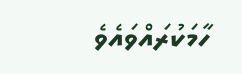ހާމަކުރައްވައެވެ